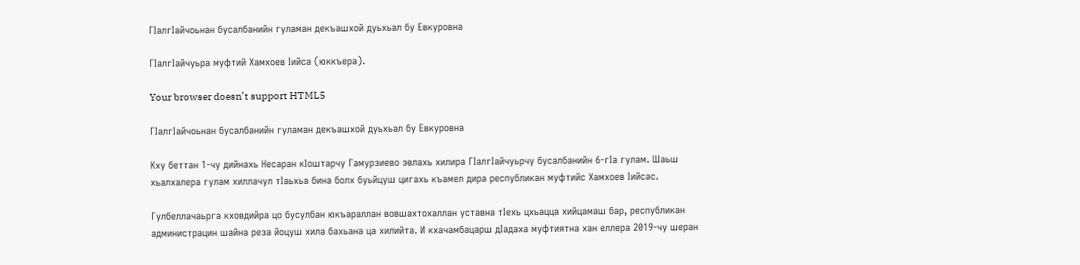ГIалгIайчоьнан бусалбанийн гуламан декъашхой дуьхьал бу Евкуровна

ГIалгIайчуьра муфтий Хамхоев Iийса (юккъера).

Your browser doesn’t support HTML5

ГIалгIайчоьнан бусалбанийн гуламан декъашхой дуьхьал бу Евкуровна

Кху беттан 1-чу дийнахь Несаран кIоштарчу Гамурзиево эвлахь хилира ГIалгIайчуьрчу бусалбанийн 6-гIа гулам. Шаьш хьалхалера гулам хиллачул тIаьхьа бина болх буьйцуш цигахь къамел дира республикан муфтийс Хамхоев Iийсас.

Гулбеллачаьрга кховдийра цо бусулбан юкъараллан вовшахтохаллан уставна тIехь цхьацца хийцамаш бар, республикан администрацин шайна реза йоцуш хила бахьана ца хилийта. И кхачамбацарш дIадаха муфтиятна хан еллера 2019-чу шеран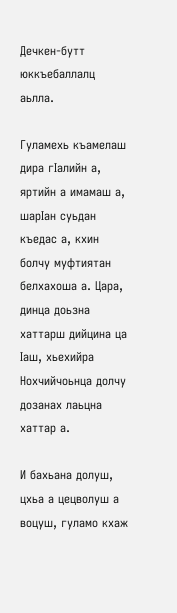Дечкен-бутт юккъебаллалц аьлла.

Гуламехь къамелаш дира гIалийн а, яртийн а имамаш а, шарIан суьдан къедас а, кхин болчу муфтиятан белхахоша а. Цара, динца доьзна хаттарш дийцина ца Iаш, хьехийра Нохчийчоьнца долчу дозанах лаьцна хаттар а.

И бахьана долуш, цхьа а цецволуш а воцуш, гуламо кхаж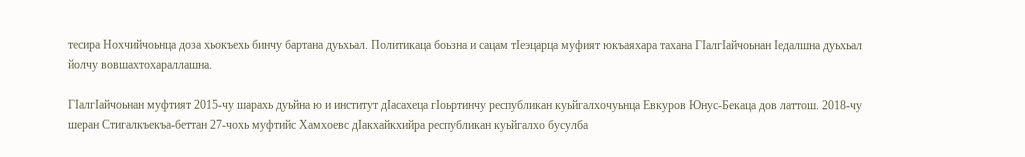тесира Нохчийчоьнца доза хьокъехь бинчу бартана дуьхьал. Политикаца боьзна и сацам тIеэцарца муфият юкъаяхара тахана ГIалгIайчоьнан Iедалшна дуьхьал йолчу вовшахтохараллашна.

ГIалгIайчоьнан муфтият 2015-чу шарахь дуьйна ю и институт дIасахеца гIоьртинчу республикан куьйгалхочуьнца Евкуров Юнус-Бекаца дов латтош. 2018-чу шеран Стигалкъекъа-беттан 27-чохь муфтийс Хамхоевс дIакхайкхийра республикан куьйгалхо бусулба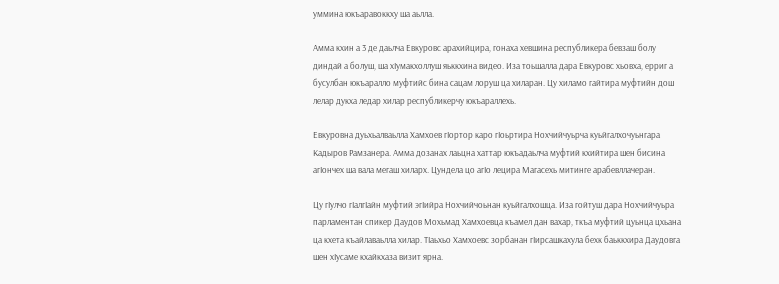уммина юкъаравоккху ша аьлла.

Амма кхин а 3 де даьлча Евкуровс арахийцира, гонаха хевшина республикера бевзаш болу диндай а болуш, ша хIумакхоллуш яьккхина видео. Иза тоьшалла дара Евкуровс хьовха, ерриг а бусулбан юкъаралло муфтийс бина сацам лоруш ца хиларан. Цу хиламо гайтира муфтийн дош лелар дукха ледар хилар республикерчу юкъараллехь.

Евкуровна дуьхьалваьлла Хамхоев гIортор каро гIоьртира Нохчийчуьрча куьйгалхочуьнгара Кадыров Рамзанера. Амма дозанах лаьцна хаттар юкъадаьлча муфтий кхийтира шен бисина агIончех ша вала мегаш хиларх. Цундела цо агIо лецира Магасехь митинге арабевллачеран.

Цу гIулчо гIалгIайн муфтий эгIийра Нохчийчоьнан куьйгалхошца. Иза гойтуш дара Нохчийчуьра парламентан спикер Даудов Мохьмад Хамхоевца къамел дан вахар, ткъа муфтий цуьнца цхьана ца кхета къайлаваьлла хилар. ТIаьхьо Хамхоевс зорбанан гIирсашкахула бехк баьккхира Даудовга шен хIусаме кхайкхаза визит ярна.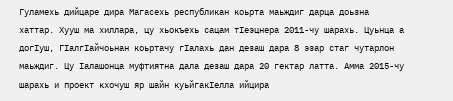Гуламехь дийцаре дира Магасехь республикан коьрта маьждиг дарца доьзна хаттар. Хууш ма хиллара, цу хьокъехь сацам тIеэцнера 2011-чу шарахь. Цуьнца а догIуш, ГIалгIайчоьнан коьртачу гIалахь дан дезаш дара 8 эзар стаг чутарлон маьждиг. Цу Iалашонца муфтиятна дала дезаш дара 20 гектар латта. Амма 2015-чу шарахь и проект кхочуш яр шайн куьйгакIелла ийцира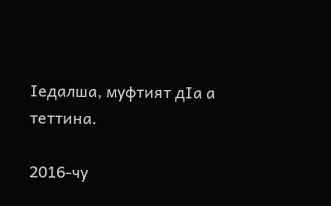Iедалша, муфтият дIа а теттина.

2016-чу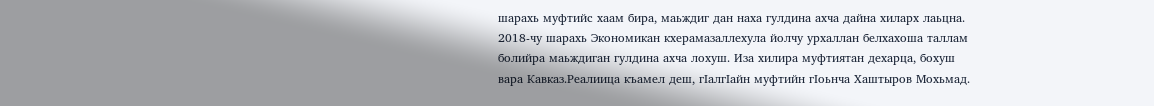шарахь муфтийс хаам бира, маьждиг дан наха гулдина ахча дайна хиларх лаьцна. 2018-чу шарахь Экономикан кхерамазаллехула йолчу урхаллан белхахоша таллам болийра маьждиган гулдина ахча лохуш. Иза хилира муфтиятан дехарца, бохуш вара Кавказ.Реалиица къамел деш, гIалгIайн муфтийн гIоьнча Хаштыров Мохьмад.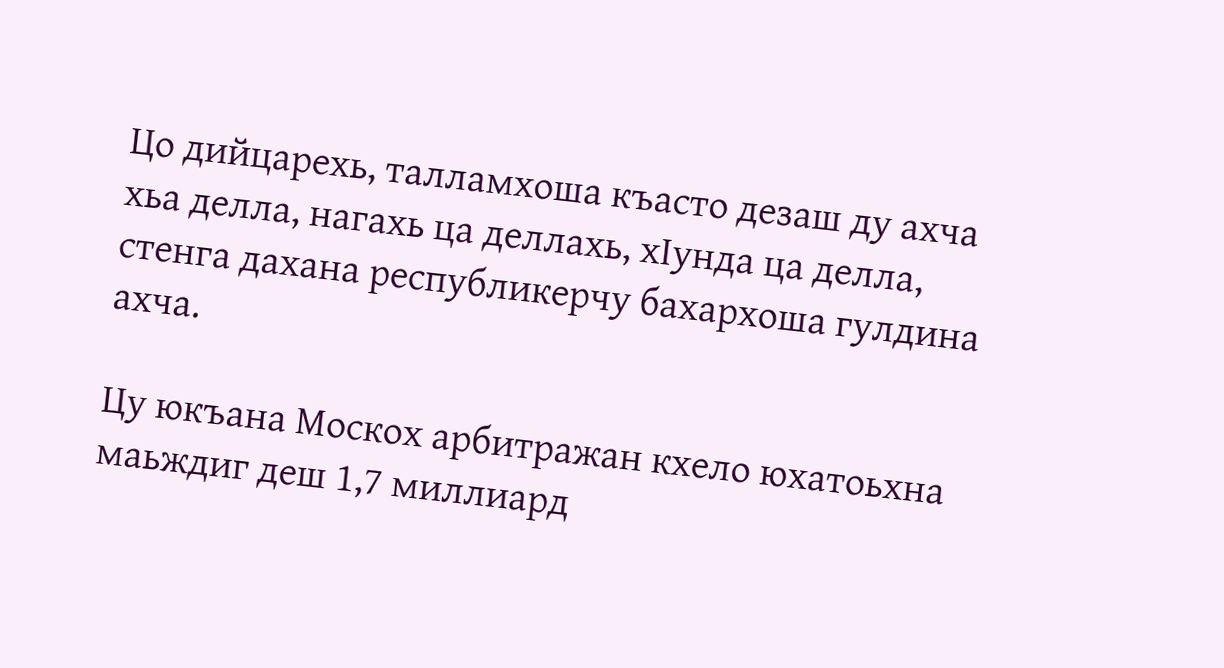Цо дийцарехь, талламхоша къасто дезаш ду ахча хьа делла, нагахь ца деллахь, хIунда ца делла, стенга дахана республикерчу бахархоша гулдина ахча.

Цу юкъана Москох арбитражан кхело юхатоьхна маьждиг деш 1,7 миллиард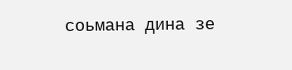соьмана дина зе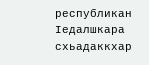республикан Iедалшкара схьадаккхар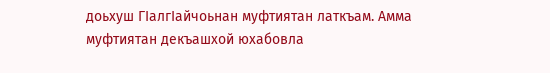доьхуш ГIалгIайчоьнан муфтиятан латкъам. Амма муфтиятан декъашхой юхабовла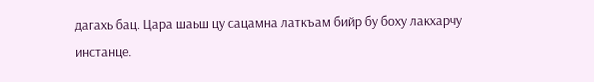дагахь бац. Цара шаьш цу сацамна латкъам бийр бу боху лакхарчу инстанце.